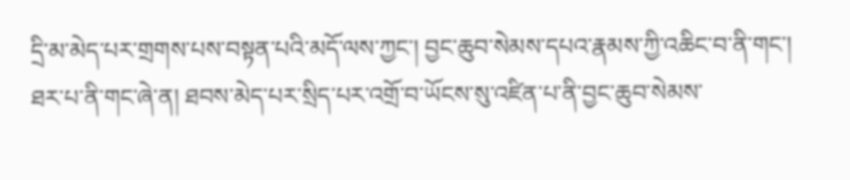དྲི་མ་མེད་པར་གྲགས་པས་བསྟན་པའི་མདོ་ལས་ཀྱང་། བྱང་ཆུབ་སེམས་དཔའ་རྣམས་ཀྱི་འཆིང་བ་ནི་གང་། ཐར་པ་ནི་གང་ཞེ་ན། ཐབས་མེད་པར་སྲིད་པར་འགྲོ་བ་ཡོངས་སུ་འཛིན་པ་ནི་བྱང་ཆུབ་སེམས་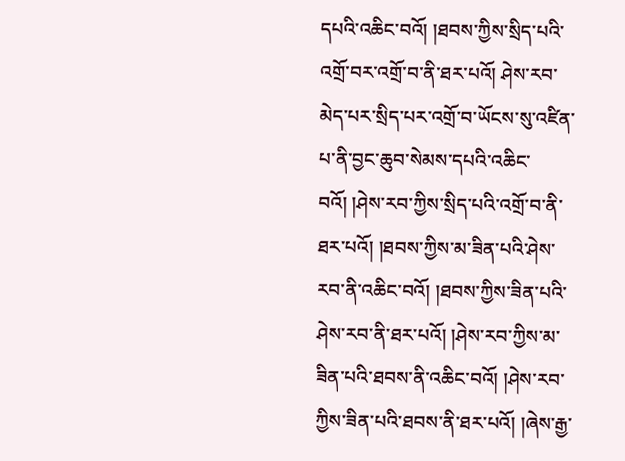དཔའི་འཆིང་བའོ། །ཐབས་ཀྱིས་སྲིད་པའི་འགྲོ་བར་འགྲོ་བ་ནི་ཐར་པའོ། ཤེས་རབ་མེད་པར་སྲིད་པར་འགྲོ་བ་ཡོངས་སུ་འཛིན་པ་ནི་བྱང་ཆུབ་སེམས་དཔའི་འཆིང་བའོ། །ཤེས་རབ་ཀྱིས་སྲིད་པའི་འགྲོ་བ་ནི་ཐར་པའོ། །ཐབས་ཀྱིས་མ་ཟིན་པའི་ཤེས་རབ་ནི་འཆིང་བའོ། །ཐབས་ཀྱིས་ཟིན་པའི་ཤེས་རབ་ནི་ཐར་པའོ། །ཤེས་རབ་ཀྱིས་མ་ཟིན་པའི་ཐབས་ནི་འཆིང་བའོ། །ཤེས་རབ་ཀྱིས་ཟིན་པའི་ཐབས་ནི་ཐར་པའོ། །ཞེས་རྒྱ་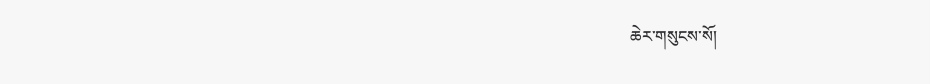ཆེར་གསུངས་སོ།